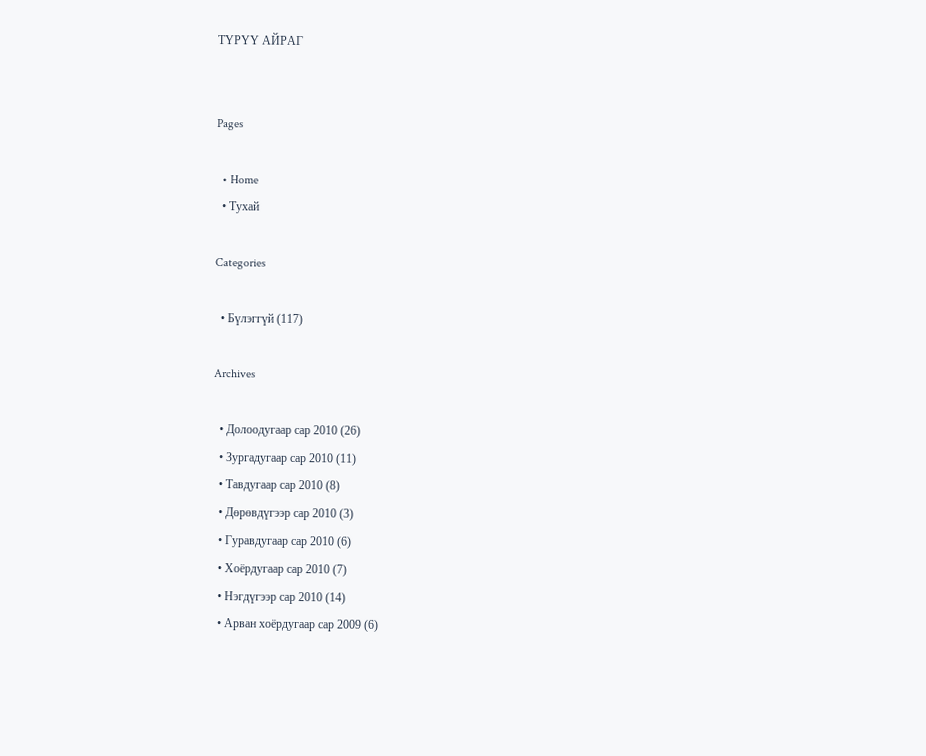ТҮРҮҮ АЙРАГ


Pages

  • Home
  • Тухай

Categories

  • Бүлэггүй (117)

Archives

  • Долоодугаар сар 2010 (26)
  • Зургадугаар сар 2010 (11)
  • Тавдугаар сар 2010 (8)
  • Дөрөвдүгээр сар 2010 (3)
  • Гуравдугаар сар 2010 (6)
  • Хоёрдугаар сар 2010 (7)
  • Нэгдүгээр сар 2010 (14)
  • Арван хоёрдугаар сар 2009 (6)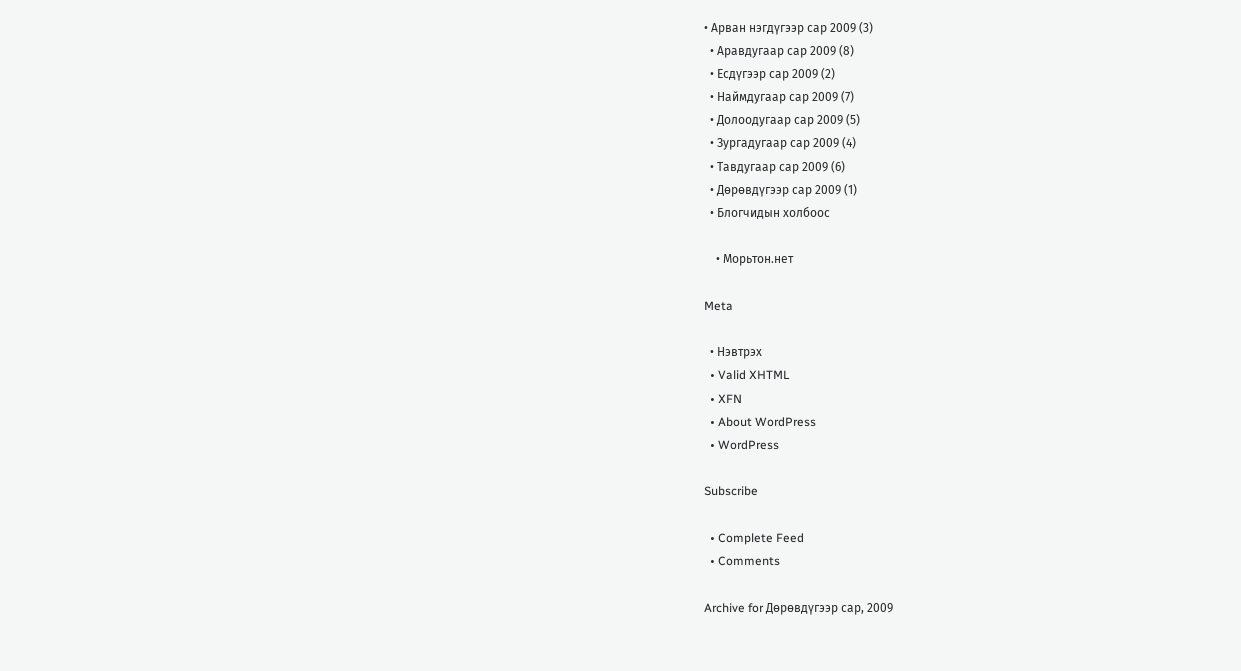• Арван нэгдүгээр сар 2009 (3)
  • Аравдугаар сар 2009 (8)
  • Есдүгээр сар 2009 (2)
  • Наймдугаар сар 2009 (7)
  • Долоодугаар сар 2009 (5)
  • Зургадугаар сар 2009 (4)
  • Тавдугаар сар 2009 (6)
  • Дөрөвдүгээр сар 2009 (1)
  • Блогчидын холбоос

    • Морьтон.нет

Meta

  • Нэвтрэх
  • Valid XHTML
  • XFN
  • About WordPress
  • WordPress

Subscribe

  • Complete Feed
  • Comments

Archive for Дөрөвдүгээр сар, 2009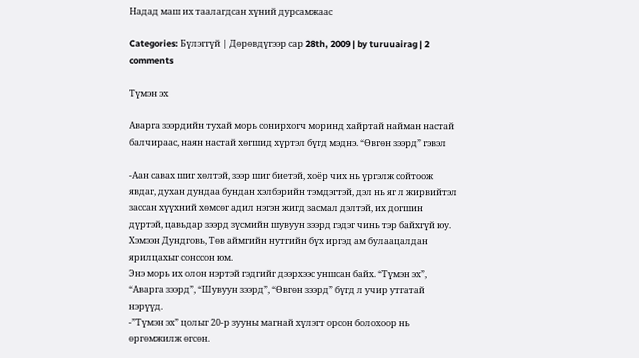Надад маш их таалагдсан хүний дурсамжаас

Categories: Бүлэггүй | Дөрөвдүгээр сар 28th, 2009 | by turuuairag | 2 comments

Түмэн эх

Аварга зээрдийн тухай морь сонирхогч моринд хайртай найман настай балчираас, наян настай хөгшид хүртэл бүгд мэднэ. “Өвгөн зээрд” гэвэл

-Аан савах шиг хөлтэй, зээр шиг биетэй, хоёр чих нь үргэлж сойтоож явдаг, духан дундаа бундан хэлбэрийн тэмдэгтэй, дэл нь яг л жирвийтэл зассан хүүхний хөмсөг адил нэгэн жигд засмал дэлтэй, их догшин дүртэй, цавьдар зээрд зүсмийн шувуун зээрд гэдэг чинь тэр байхгүй юу. Хэмээн Дундговь, Төв аймгийн нутгийн бүх иргэд ам булаацалдан ярилцахыг сонссон юм.
Энэ морь их олон нэртэй гэдгийг дээрхээс уншсан байх. “Түмэн эх”, “Аварга зээрд”, “Шувуун зээрд”, “Өвгөн зээрд” бүгд л учир утгатай нэрүүд.
-”Түмэн эх” цолыг 20-р зууны магнай хүлэгт орсон болохоор нь өргөмжилж өгсөн.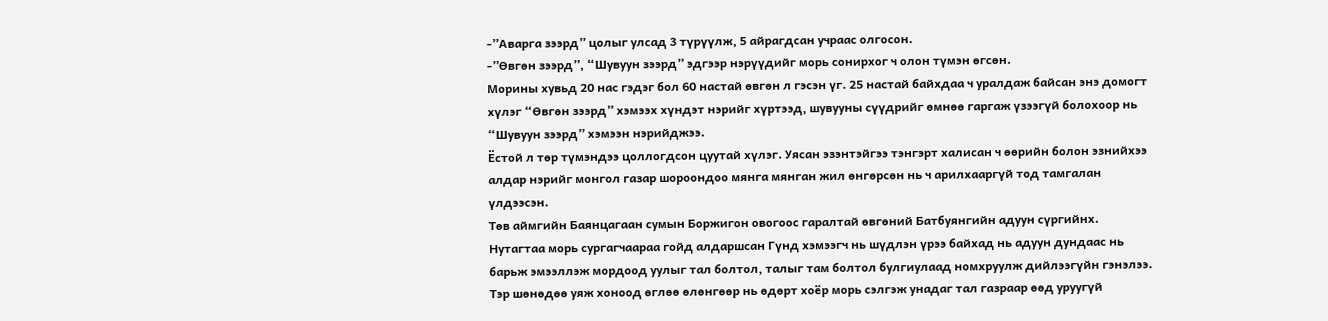-”Аварга зээрд” цолыг улсад 3 түрүүлж, 5 айрагдсан учраас олгосон.
-”Өвгөн зээрд”, “Шувуун зээрд” эдгээр нэрүүдийг морь сонирхог ч олон түмэн өгсөн.
Морины хувьд 20 нас гэдэг бол 60 настай өвгөн л гэсэн үг. 25 настай байхдаа ч уралдаж байсан энэ домогт хүлэг “Өвгөн зээрд” хэмээх хүндэт нэрийг хүртээд, шувууны сүүдрийг өмнөө гаргаж үзээгүй болохоор нь “Шувуун зээрд” хэмээн нэрийджээ.
Ёстой л төр түмэндээ цоллогдсон цуутай хүлэг. Уясан эзэнтэйгээ тэнгэрт халисан ч өөрийн болон эзнийхээ алдар нэрийг монгол газар шороондоо мянга мянган жил өнгөрсөн нь ч арилхааргүй тод тамгалан үлдээсэн.
Төв аймгийн Баянцагаан сумын Боржигон овогоос гаралтай өвгөний Батбуянгийн адуун сүргийнх. Нутагтаа морь сургагчаараа гойд алдаршсан Гүнд хэмээгч нь шүдлэн үрээ байхад нь адуун дундаас нь барьж эмээллэж мордоод уулыг тал болтол, талыг там болтол булгиулаад номхруулж дийлээгүйн гэнэлээ. Тэр шөнөдөө уяж хоноод өглөө өлөнгөөр нь өдөрт хоёр морь сэлгэж унадаг тал газраар өөд уруугүй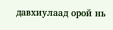давхиулаад орой нь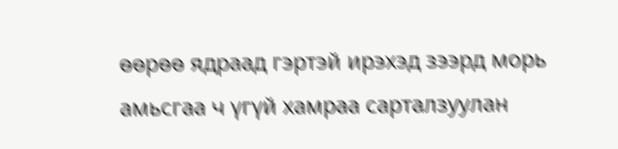өөрөө ядраад гэртэй ирэхэд зээрд морь амьсгаа ч үгүй хамраа сарталзуулан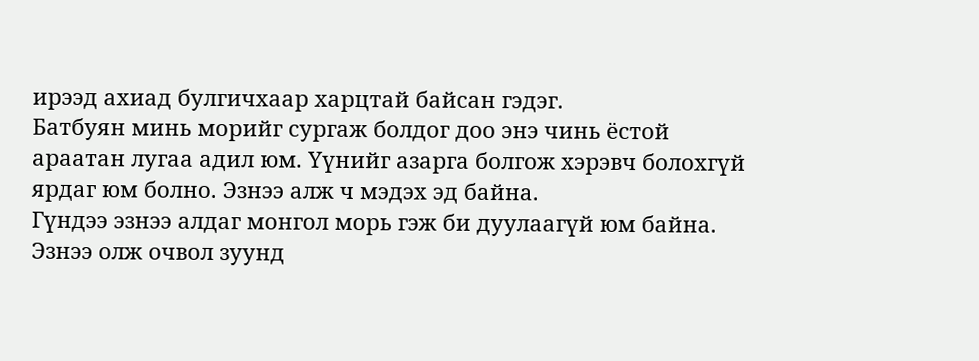ирээд ахиад булгичхаар харцтай байсан гэдэг.
Батбуян минь морийг сургаж болдог доо энэ чинь ёстой араатан лугаа адил юм. Үүнийг азарга болгож хэрэвч болохгүй ярдаг юм болно. Эзнээ алж ч мэдэх эд байна.
Гүндээ эзнээ алдаг монгол морь гэж би дуулаагүй юм байна. Эзнээ олж очвол зуунд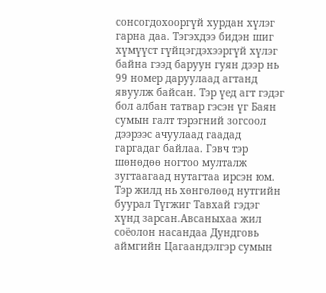сонсогдохооргүй хурдан хүлэг гарна даа. Тэгэхдээ бидэн шиг хүмүүст гүйцэгдэхээргүй хүлэг байна гээд баруун гуян дээр нь 99 номер даруулаад агтанд явуулж байсан. Тэр үед агт гэдэг бол албан татвар гэсэн үг Баян сумын галт тэрэгний зогсоол дээрээс ачуулаад гаадад гаргадаг байлаа. Гэвч тэр шөнөдөө ногтоо мулталж зугтаагаад нутагтаа ирсэн юм. Тэр жилд нь хөнгөлөөд нутгийн буурал Түгжиг Тавхай гэдэг хүнд зарсан.Авсаныхаа жил соёолон насандаа Дундговь аймгийн Цагаандэлгэр сумын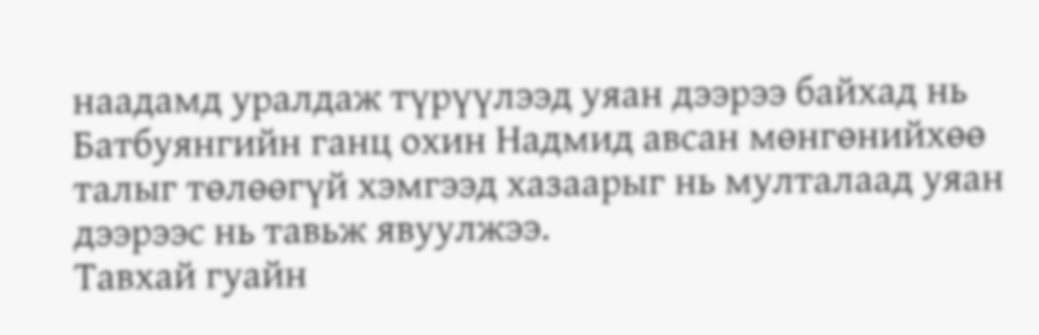наадамд уралдаж түрүүлээд уяан дээрээ байхад нь Батбуянгийн ганц охин Надмид авсан мөнгөнийхөө талыг төлөөгүй хэмгээд хазаарыг нь мулталаад уяан дээрээс нь тавьж явуулжээ.
Тавхай гуайн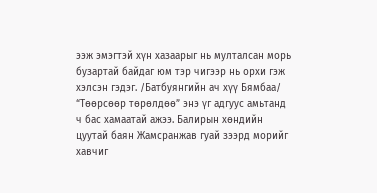ээж эмэгтэй хүн хазаарыг нь мулталсан морь бузартай байдаг юм тэр чигээр нь орхи гэж хэлсэн гэдэг. /Батбуянгийн ач хүү Бямбаа/
“Төөрсөөр төрөлдөө” энэ үг адгуус амьтанд ч бас хамаатай ажээ. Балирын хөндийн цуутай баян Жамсранжав гуай зээрд морийг хавчиг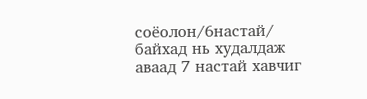соёолон/6настай/ байхад нь худалдаж аваад 7 настай хавчиг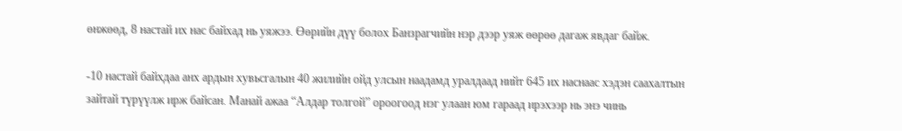өнжөөд, 8 настай их нас байхад нь уяжээ. Өөрийн дүү болох Банзрагчийн нэр дээр уяж өөрөө дагаж явдаг байж.

-10 настай байхдаа анх ардын хувьсгалын 40 жилийн ойд улсын наадамд уралдаад нийт 645 их наснаас хэдэн саахалтын зайтай түрүүлж ирж байсан. Манай ажаа “Алдар толгой” ороогоод нэг улаан юм гараад ирэхээр нь энэ чинь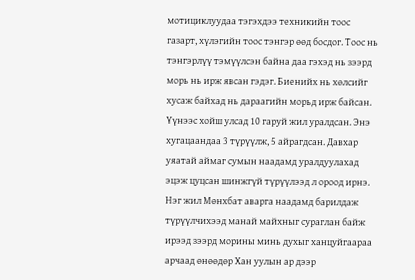мотициклуудаа тэгэхдээ техникийн тоос газарт, хүлэгийн тоос тэнгэр өөд босдог. Тоос нь тэнгэрлүү тэмүүлсэн байна даа гэхэд нь зээрд морь нь ирж явсан гэдэг. Биенийх нь хөлсийг хусаж байхад нь дараагийн морьд ирж байсан. Үүнээс хойш улсад 10 гаруй жил уралдсан. Энэ хугацаандаа 3 түрүүлж, 5 айрагдсан. Давхар уяатай аймаг сумын наадамд уралдуулахад эцэж цуцсан шинжгүй түрүүлээд л ороод ирнэ. Нэг жил Мөнхбат аварга наадамд барилдаж түрүүлчихээд манай майхныг сураглан байж ирээд зээрд морины минь духыг ханцуйгаараа арчаад өнөөдөр Хан уулын ар дээр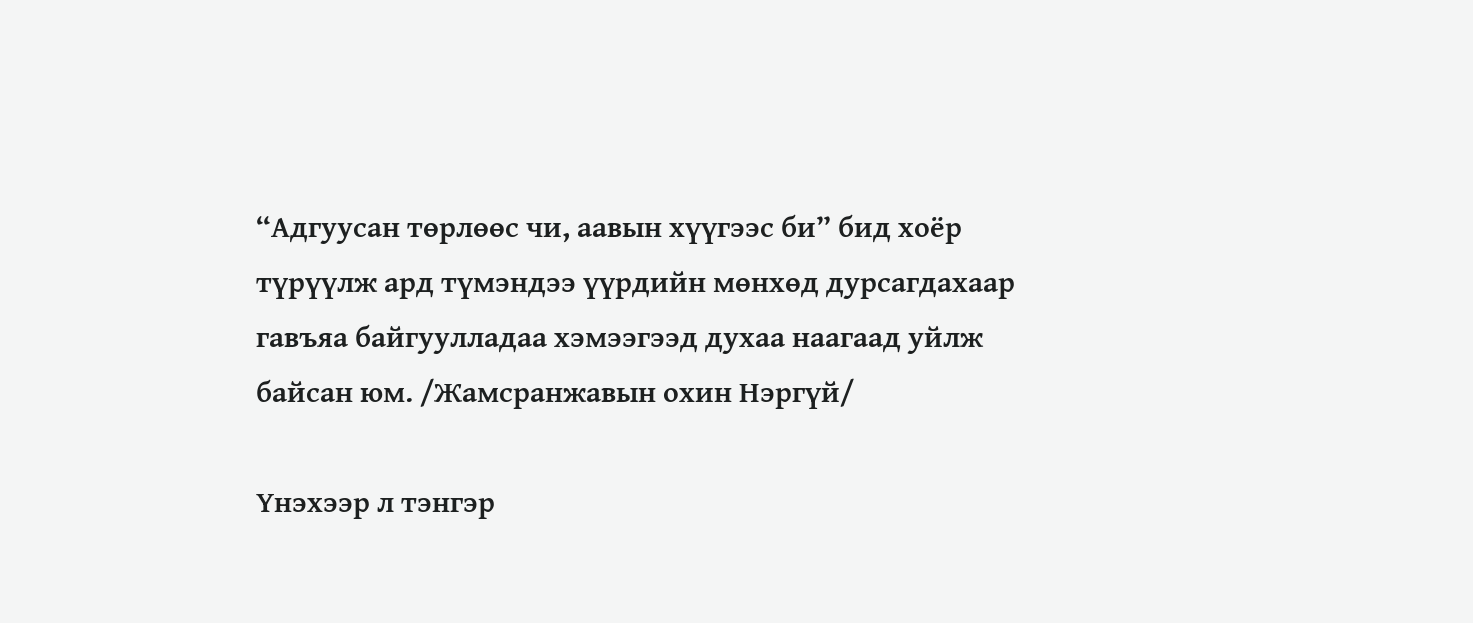“Адгуусан төрлөөс чи, аавын хүүгээс би” бид хоёр түрүүлж ард түмэндээ үүрдийн мөнхөд дурсагдахаар гавъяа байгуулладаа хэмээгээд духаа наагаад уйлж байсан юм. /Жамсранжавын охин Нэргүй/

Үнэхээр л тэнгэр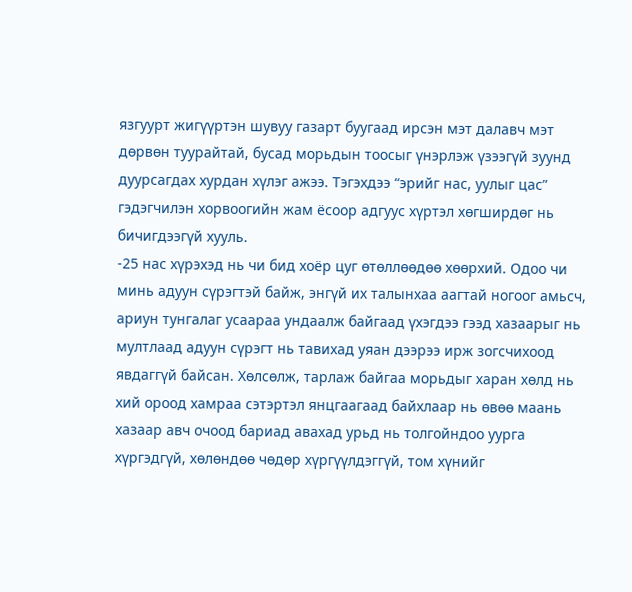язгуурт жигүүртэн шувуу газарт буугаад ирсэн мэт далавч мэт дөрвөн туурайтай, бусад морьдын тоосыг үнэрлэж үзээгүй зуунд дуурсагдах хурдан хүлэг ажээ. Тэгэхдээ “эрийг нас, уулыг цас” гэдэгчилэн хорвоогийн жам ёсоор адгуус хүртэл хөгширдөг нь бичигдээгүй хууль.
-25 нас хүрэхэд нь чи бид хоёр цуг өтөллөөдөө хөөрхий. Одоо чи минь адуун сүрэгтэй байж, энгүй их талынхаа аагтай ногоог амьсч, ариун тунгалаг усаараа ундаалж байгаад үхэгдээ гээд хазаарыг нь мултлаад адуун сүрэгт нь тавихад уяан дээрээ ирж зогсчихоод явдаггүй байсан. Хөлсөлж, тарлаж байгаа морьдыг харан хөлд нь хий ороод хамраа сэтэртэл янцгаагаад байхлаар нь өвөө маань хазаар авч очоод бариад авахад урьд нь толгойндоо уурга хүргэдгүй, хөлөндөө чөдөр хүргүүлдэггүй, том хүнийг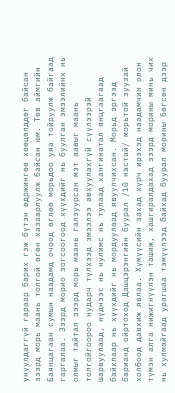унуулдаггүй гараар барих гэж бүтэн өдржингөө хөөцөлддөг байсан зээрд морь маань толгой өгөн хазаарлуулж байсан юм. Төв аймгийн Баянцагаан сумын наадамд очоод өглөө морьдоо уяа тойруулж байгаад гаргалаа. Зээрд морио зогсоогоод хүүхдийг нь буулган эмээлийнх нь олмыг тайтал зээрд морь маань галзуурсан мэт аавыг маань толгойгоороо нударч түлхээд эмээлээ авхуулахгүй сүүлээрэй шарвуулаад, нүднээс нь нулимс нь тулаад хангинатал янцгаагаад байхлаар нь хүүхдийг нь мордуулаад явуулчихсан. Морьд эргээд барианд ойртоход Дашцэрэнгийн буурал /10 настай/ морьтой зуузай холбоод давхиж явлаа. Хүмүүсийн захад хүрч ирэхэд наадамчин олон түмэн алга нижигнүүлэн ташиж, хашгиралдахад зээрд морины минь чих нь хулмайгаад урагшаа тэмүүлээд байхад буурал морины бөгсөн дээр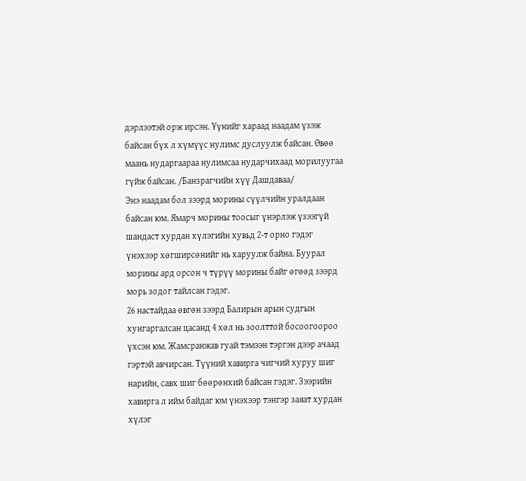дэрлээтэй орж ирсэн. Үүнийг хараад наадам үзэж байсан бүх л хүмүүс нулимс дуслуулж байсан. Өвөө маань нударгаараа нулимсаа нударчихаад морилуугаа гүйж байсан. /Банзрагчийн хүү Дашдаваа/
Энэ наадам бол зээрд морины сүүлчийн уралдаан байсан юм. Ямарч морины тоосыг үнэрлэж үзээгүй шандаст хурдан хүлэгийн хувьд 2-т орно гэдэг үнэхээр хөгширсөнийг нь харуулж байна. Буурал морины ард орсон ч түрүү морины байг өгөөд зээрд морь зодог тайлсан гэдэг.
26 настайдаа өвгөн зээрд Балирын арын судгын хунгаргалсан цасанд 4 хөл нь зоолттой босоогоороо үхсэн юм. Жамсранжав гуай тэмээн тэргэн дээр ачаад гэртэй авчирсан. Түүний хавирга чигчий хуруу шиг нарийн, савх шиг бөөрөнхий байсан гэдэг. Зээрийн хавирга л ийм байдаг юм үнэхээр тэнгэр заяат хурдан хүлэг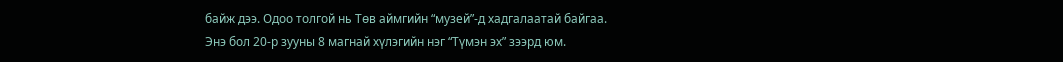байж дээ. Одоо толгой нь Төв аймгийн “музей”-д хадгалаатай байгаа.
Энэ бол 20-р зууны 8 магнай хүлэгийн нэг “Түмэн эх” зээрд юм.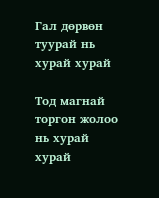Гал дөрвөн туурай нь хурай хурай

Тод магнай торгон жолоо нь хурай хурай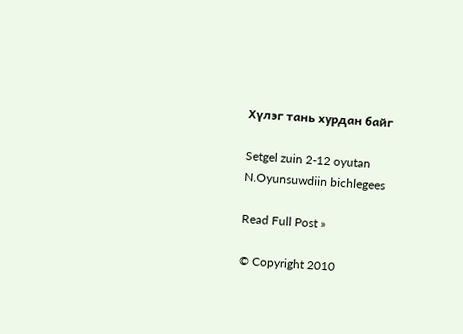Хүлэг тань хурдан байг

Setgel zuin 2-12 oyutan N.Oyunsuwdiin bichlegees

Read Full Post »

© Copyright 2010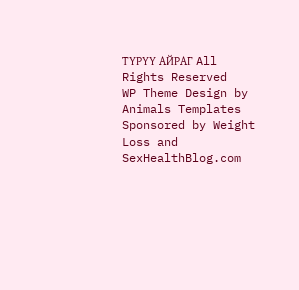ТҮРҮҮ АЙРАГ All Rights Reserved
WP Theme Design by Animals Templates Sponsored by Weight Loss and SexHealthBlog.com